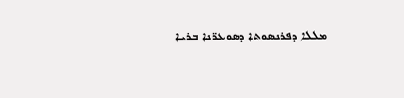ܡܠܠܐ ܕܦܪܢܣܘܬܐ ܕܣܘܥܪ̈ܢܐ ܒܪܝܐ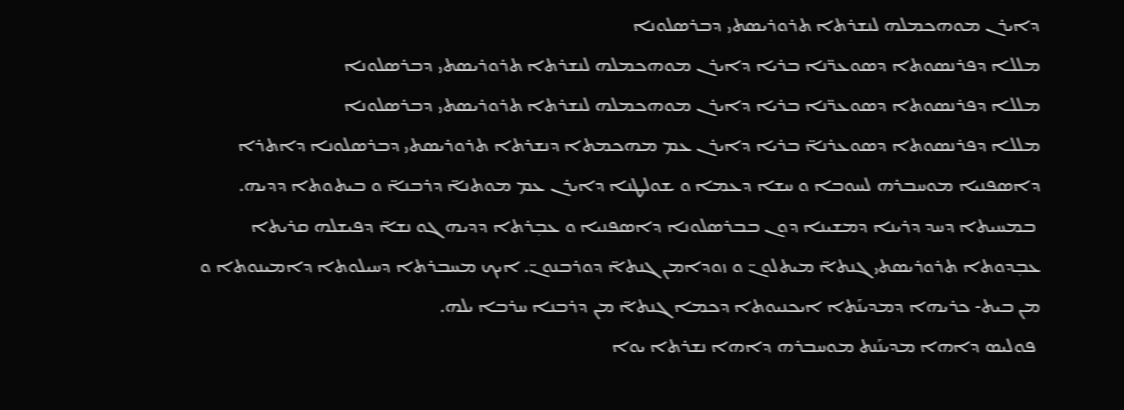ܕܐܝܪܢ ܡܘܗܟܡܠܗ ܠܢܫܪܬܐ ܬܪܘܪܝܣܬܝ ܕܒܪܣܠܘܢܐ
ܡܠܠܐ ܕܦܪܢܣܘܬܐ ܕܣܘܥܪ̈ܢܐ ܒܪܝܐ ܕܐܝܪܢ ܡܘܗܟܡܠܗ ܠܢܫܪܬܐ ܬܪܘܪܝܣܬܝ ܕܒܪܣܠܘܢܐ
ܡܠܠܐ ܕܦܪܢܣܘܬܐ ܕܣܘܥܪ̈ܢܐ ܒܪܝܐ ܕܐܝܪܢ ܡܘܗܟܡܠܗ ܠܢܫܪܬܐ ܬܪܘܪܝܣܬܝ ܕܒܪܣܠܘܢܐ
ܡܠܠܐ ܕܦܪܢܣܘܬܐ ܕܣܘܥܪܢܐ̈ ܒܪܝܐ ܕܐܝܪܢ ܥܡ ܡܗܟܡܬܐ ܕܢܫܪܬܐ ܬܪܘܪܝܣܬܝ ܕܒܪܣܠܘܢܐ ܕܐܬܪܐ ܕܐܣܦܢܝܐ ܡܘܚܒܪܗ ܠܚܘܒܐ ܘ ܚܫܐ ܕܥܡܐ ܘ ܫܘܠܛܢܐ ܕܐܝܪܢ ܥܡ ܡܘܬܢܐ̈ ܕܪܒܢܐ̈ ܘ ܒܝܬܘܬܐ ܕܕܝܗ.
 ܒܡܚܝܬܐ ܕܚܕ ܕܪܝܢܐ ܕܡܫܝܢܐ ܕܘܢ ܒܒܪܣܠܘܢܐ ܕܐܣܦܢܝܐ ܘ ܥܒܼܪܬܐ ܕܕܝܗ ܓܘ ܢܫܐ̈ ܕܦܝܫܠܗ ܩܪܝܬܐ ܥܒܼܕܘܬܐ ܬܪܘܪܝܣܬܝ ܓܢܬܐ̈ ܡܝܬܠܘܢ̈ ܘ ܙܘܕܐܡܢ ܓܢܬܐ̈ ܕܘܪܒܢܘܢ̈. ܐܝܟ ܡܚܒܪܬܐ ܕܚܝܠܘܬܐ ܕܐܡܝܢܘܬܐ ܘ ܡܢ ܒܝܬ- ܟܪܝܗܐ ܕܡܕܝܢܰܬܐ ܐܝܟܢܝܘܬܐ ܕܟܡܐ ܓܢܬܐ̈ ܡܢ ܕܪܒܢܐ ܚܪܒܐ ܝܠܗ.
 ܦܘܠܝܣ ܕܐܗܐ ܡܕܝܢܰܢܬ ܡܘܚܒܪܗ ܕܐܗܐ ܢܫܪܬܐ ܝܘܐ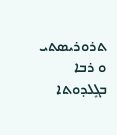ܬܪܘܪܝܣܬܝ ܘ ܪܒܐ ܒܓܻܠܕܘܬܐ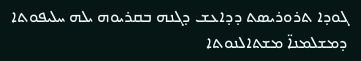ܓܘܕܐ ܬܪܘܪܝܣܬ ܕܕܐܥܫ ܕܓܢܗ ܒܩܪܝܘܗ ܝܠܗ ܚܠܝܦܘܬܐ ܕܡܫܠܡܢܐ̈ ܡܫܬܐܠܢܘܬܐ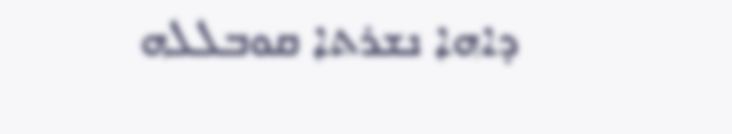ܕܐܗܐ ܢܫܪܬܐ ܩܘܒܠܠܗ